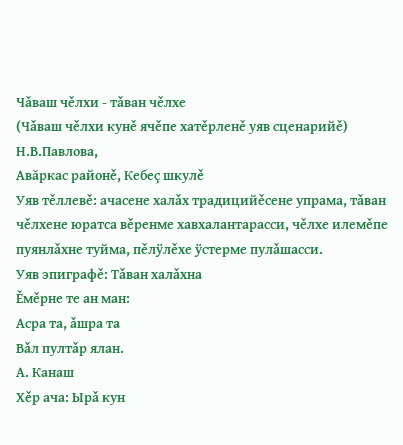Чǎваш чěлхи - тǎван чěлхе
(Чǎваш чěлхи кунě ячěпе хатěрленě уяв сценарийě)
Н.В.Павлова,
Авăркас районě, Кебеç шкулě
Уяв тěллевě: ачасене халǎх традицийěсене упрама, тǎван чěлхене юратса вěренме хавхалантарасси, чěлхе илемěпе пуянлǎхне туйма, пěлÿлěхе ÿстерме пулǎшасси.
Уяв эпиграфě: Тǎван халǎхна
Ěмěрне те ан ман:
Aсра та, ǎшра та
Вǎл пултǎр ялан.
А. Канаш
Хěр ача: Ырǎ кун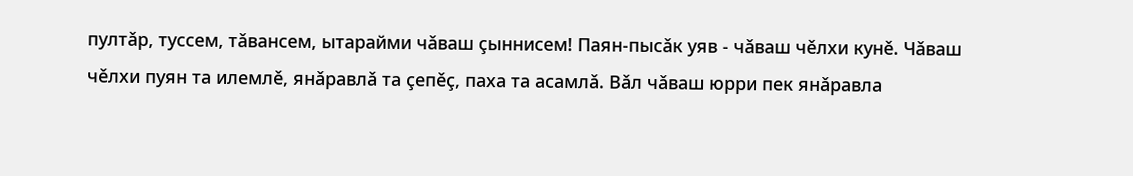пултǎр, туссем, тǎвансем, ытарайми чǎваш çыннисем! Паян-пысǎк уяв - чǎваш чěлхи кунě. Чǎваш чěлхи пуян та илемлě, янǎравлǎ та çепěç, паха та асамлǎ. Вǎл чǎваш юрри пек янǎравлa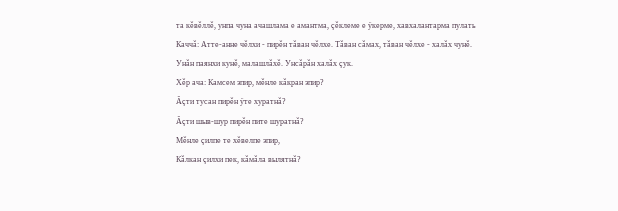та кěвěллě, унпа чуна ачашлама е амантма, çěклеме е ÿкерме, хавхалантарма пулать
Каччǎ: Атте-анне чěлхи - пирěн тǎван чěлхе. Тǎван сǎмах, тǎван чěлхе - халǎх чунě. Унǎн паянхи кунě, малашлǎхě. Унсǎрǎн халǎх çук.
Хěр ача: Камсем эпир, мěнле кǎкран эпир?
Ăçти тусан пирěн ÿте хуратнǎ?
Ăçти шыв-шур пирěн пите шуратнǎ?
Мěнле çилпе те хěвелпе эпир,
Кǎлкан çилхи пек, кǎмǎла вылятнǎ?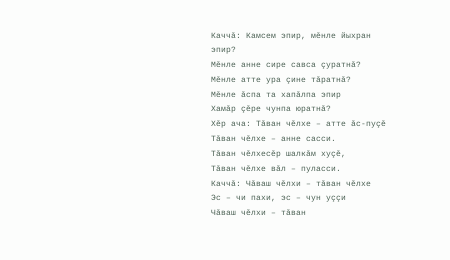Каччǎ: Камсем эпир, мěнле йыхран эпир?
Мěнле анне сире савса çуратнǎ?
Мěнле атте ура çине тǎратнǎ?
Мěнле ǎспа та хапǎлпа эпир
Хамǎр çěре чунпа юратнǎ?
Хěр ача: Тǎван чěлхе – атте ǎс-пуçě
Тǎван чěлхе – анне сасси.
Тǎван чěлхесěр шалкǎм хуçě,
Тǎван чěлхе вǎл – пуласси.
Каччǎ: Чǎваш чěлхи – тǎван чěлхе
Эс – чи пахи, эс – чун уççи
Чǎваш чěлхи – тǎван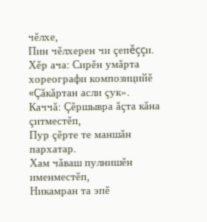чěлхе,
Пин чěлхерен чи çепěççи.
Хěр ача: Сирěн умǎрта хореографи композицийě «Çǎкǎртан асли çук».
Каччǎ: Çěршывра ǎçта кǎна çитместěп,
Пур çěрте те маншǎн пархатар.
Хам чǎваш пулнишěн именместěп,
Никамран та эпě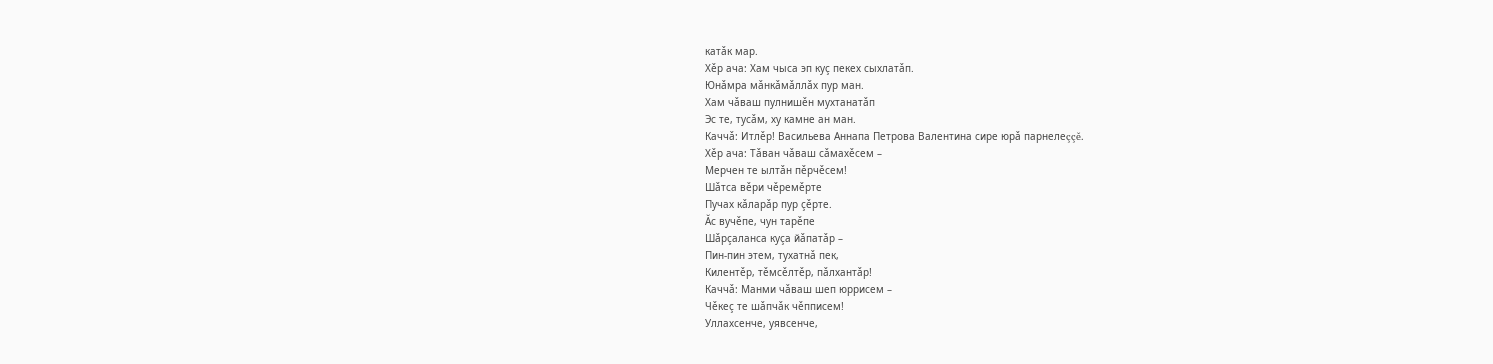катǎк мар.
Хěр ача: Хам чыса эп куç пекех сыхлатǎп.
Юнǎмра мǎнкǎмǎллǎх пур ман.
Хам чǎваш пулнишěн мухтанатǎп
Эс те, тусǎм, ху камне ан ман.
Каччǎ: Итлěр! Васильева Аннапа Петрова Валентина сире юрǎ парнелеççě.
Хěр ача: Тǎван чǎваш сǎмахěсем –
Мерчен те ылтǎн пěрчěсем!
Шǎтса вěри чěремěрте
Пучах кǎларǎр пур çěрте.
Ăс вучěпе, чун тарěпе
Шǎрçаланса куçа йǎпатǎр –
Пин-пин этем, тухатнǎ пек,
Килентěр, тěмсěлтěр, пǎлхантǎр!
Каччǎ: Манми чǎваш шеп юррисем –
Чěкеç те шǎпчǎк чěпписем!
Уллахсенче, уявсенче,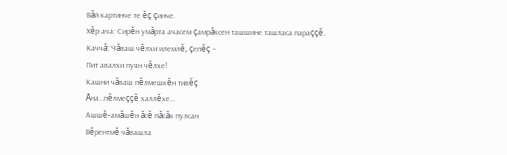Вǎй картинче те ěç çинче.
Хěр ача: Сирěн умǎрта ачасем çамрǎксен ташшине ташласа параççě.
Каччǎ: Чǎваш чěлхи илемлě, çепěç –
Пит авалхи пуян чěлхе!
Кашни чǎваш пěлмешкěн тивěç
Ăна…пěлмеççě халлěхе…
Ашшě-амǎшěн ǎсě пǎсǎк пулсан
Вěрентмě чǎвашла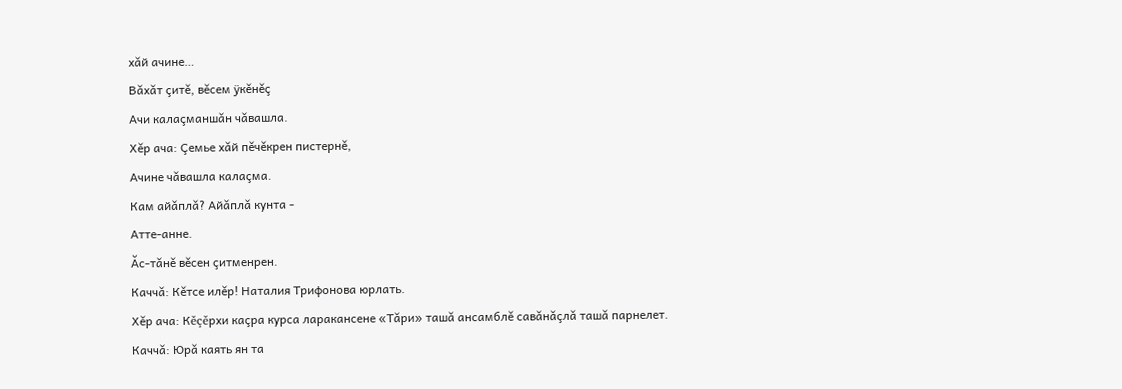хǎй ачине…
Вǎхǎт çитě, вěсем ÿкěнěç
Ачи калаçманшǎн чǎвашла.
Хěр ача: Çемье хǎй пěчěкрен пистернě,
Ачине чǎвашла калаçма.
Кам айǎплǎ? Айǎплǎ кунта -
Атте-анне.
Ăс-тǎнě вěсен çитменрен.
Каччǎ: Кěтсе илěр! Наталия Трифонова юрлать.
Хěр ача: Кěçěрхи каçра курса ларакансене «Тǎри» ташǎ ансамблě савǎнǎçлǎ ташǎ парнелет.
Каччǎ: Юрǎ каять ян та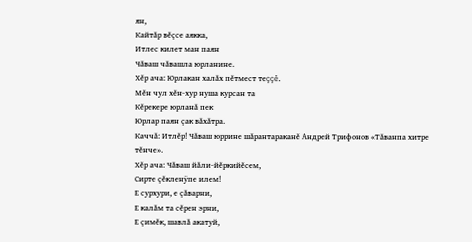ян,
Кайтǎр вěçсе аякка,
Итлес килет ман паян
Чǎваш чǎвашла юрланине.
Хěр ача: Юрлакан халǎх пěтмест теççě.
Мěн чул хěн-хур нуша курсан та
Кěрекере юрланǎ пек
Юрлар паян çак вǎхǎтра.
Каччǎ: Итлěр! Чǎваш юррине шǎрантараканě Андрей Трифонов «Тǎванпа хитре тěнче».
Хěр ача: Чǎваш йǎли-йěркийěсем,
Сирте çěкленÿпе илем!
Е сурхури, е çǎварни,
Е калǎм та сěрен эрни,
Е çимěк, шавлǎ акатуй,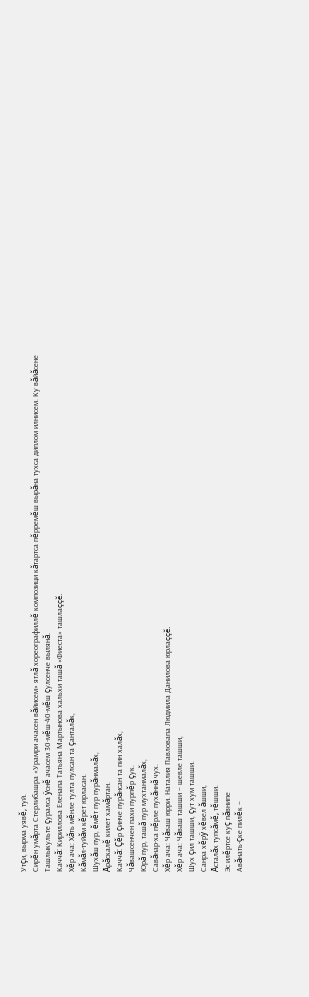Утçи, вырма уявě, туй.
Сирěн умǎрта Стерлибашра «Урамри ачасен вǎйисем» ятлǎ хореографиллě композици кǎтартса пěрремěш вырǎна тухса диплом илнисем. Ку вǎйǎсене Ташлыкульте çуралса ÿснě ачасем 30-мěш-40-мěш çулсенче вылянǎ.
Каччǎ: Кириллова Еленапа Татьяна Мартынова хальхи ташǎ «Фиеста» ташлаççě.
Хěр ача: Хǎть мěнле тулта пулсан та çанталǎк,
Кǎмǎл-туйǎм кěрет юрласан.
Шухǎш пур, ěмěт пур пурǎнмалǎх,
Ăрǎскалě килет хамǎртан.
Каччǎ: Çěр çинче пурǎнсан та пин халǎх,
Чǎвашсенчен пахи пурпěр çук.
Юрǎ пур, ташǎ пур мухтанмалǎх,
Савǎнар-ха пěрле пухǎннǎ чух.
Хěр ача: Чǎваш юрри. Наталия Павловапа Людмила Данилова юрлаççě.
Хěр ача: Чǎваш ташши – шевле ташши,
Шух çил ташши, çут хум ташши.
Санра хěрÿ хěвел ǎшши,
Ăсталǎх тупсǎмě, тěшши.
Эс илěртсе куç пǎвнипе
Авǎнать-çке пилěк –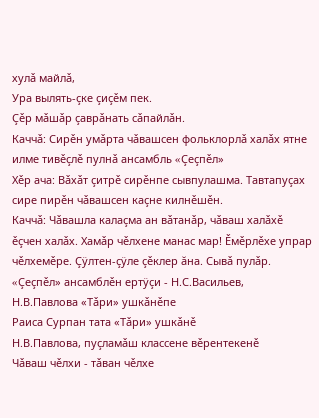хулǎ майлǎ,
Ура вылять-çке çиçěм пек.
Çěр мǎшǎр çаврǎнать сǎпайлǎн.
Каччǎ: Сирěн умǎрта чǎвашсен фольклорлǎ халǎх ятне илме тивěçлě пулнǎ ансамбль «Çеçпěл»
Хěр ача: Вǎхǎт çитрě сирěнпе сывпулашма. Тавтапуçах сире пирěн чǎвашсен каçне килнěшěн.
Каччǎ: Чǎвашла калаçма ан вǎтанǎр, чǎваш халǎхě ěçчен халǎх. Хамǎр чěлхене манас мар! Ěмěрлěхе упрар чěлхемěре. Çÿлтен-çÿле çěклер ăна. Сывǎ пулǎр.
«Çеçпěл» ансамблěн ертÿçи - Н.С.Васильев, Н.В.Павлова «Тǎри» ушкǎнěпе
Раиса Сурпан тата «Тǎри» ушкǎнě
Н.В.Павлова, пуçламǎш классене вěрентекенě
Чǎваш чěлхи - тǎван чěлхе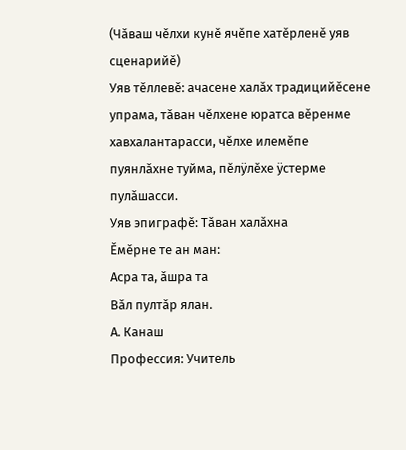(Чǎваш чěлхи кунě ячěпе хатěрленě уяв сценарийě)
Уяв тěллевě: ачасене халǎх традицийěсене упрама, тǎван чěлхене юратса вěренме хавхалантарасси, чěлхе илемěпе пуянлǎхне туйма, пěлÿлěхе ÿстерме пулǎшасси.
Уяв эпиграфě: Тǎван халǎхна
Ěмěрне те ан ман:
Aсра та, ǎшра та
Вǎл пултǎр ялан.
А. Канаш
Профессия: Учитель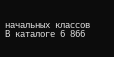начальных классов
В каталоге 6 866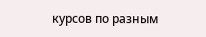курсов по разным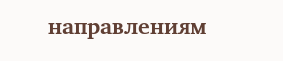направлениям